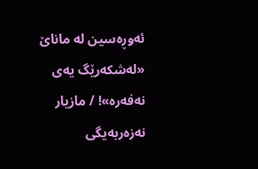ئەوڕەسین لە ماناێ «لەشکەرێگ یەی نەفەرە»! / مازیار نەزەربەیگی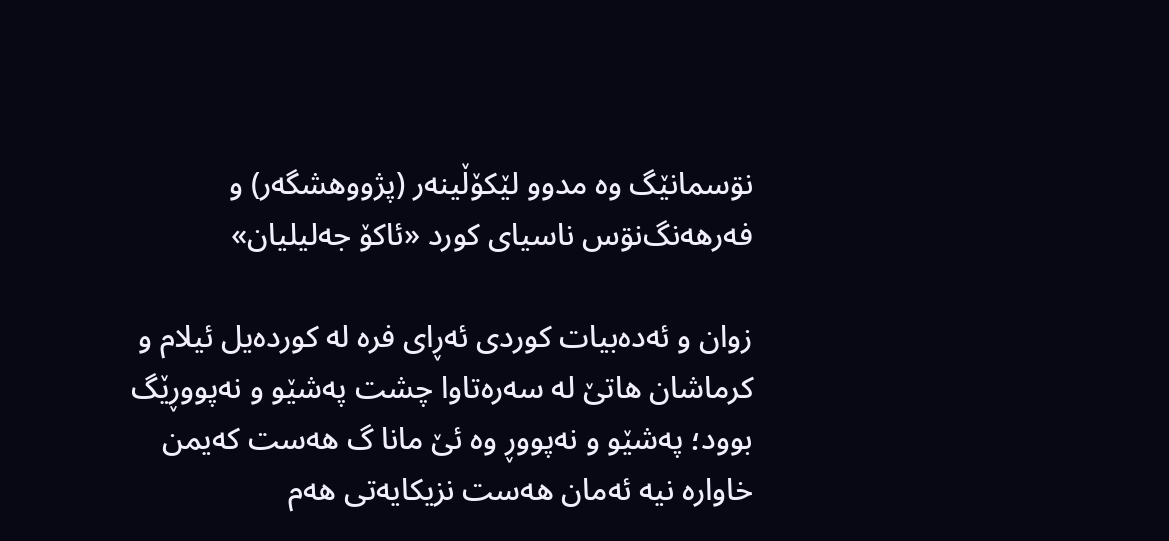نۊسمانێگ وە مدوو لێکۆڵینەر (پژووهشگەر) و فەرهەنگ‌نۊس ناسیای کورد «ئاکۆ جەلیلیان»

زوان و ئەدەبیات کوردی ئەڕای فرە لە کوردەیل ئیلام و کرماشان هاتێ لە سەرەتاوا چشت پەشێو و نەپووڕێگ بوود؛ پەشێو و نەپووڕ وە ئێ مانا گ هەست کەیمن خاوارە نیە ئەمان هەست نزیکایەتی هەم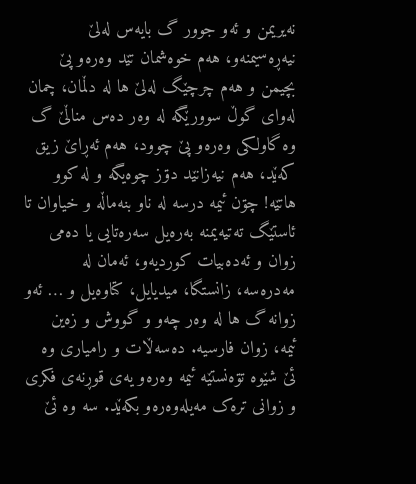نەیریمن و ئەو جوور گ بایەس لەلێ نیەڕەسیمنەو، هەم خوەشمان تێد وەرەو پێ بچیمن و هەم چرچێگ لەلێ ها لە دڵمان، چمان لەوای گوڵ سوورێگە لە وەر دەس مناڵێ گ وە گاولکی وەرەو پێ چوود، هەم ئەڕاێ زیق کەێد، هەم نیەزانێد دۊز چوەیگە و لە کوو هاتێە! چۊن ئیمە درسە لە ناو بنەماڵە و خیاوان تا ئاستێگ تەتیەیمنە بەرەیل سەرەتایی یا دەمی زوان و ئەدەبیات کوردیەو، ئەمان لە مەدرەسە، زانستگا، میدیایل، کتاوەیل و … ئەو زوانە گ ها لە وەر چەو و گووش و زەین ئیمە، زوان فارسیە. دەسەڵات و رامیاری وە ئێ شێوە تۊەنستێە ئیمە وەرەو یەی قوڕنەی فکری و زوانی ترەک مەیلەوەرەو بکەێد. سە وە ئێ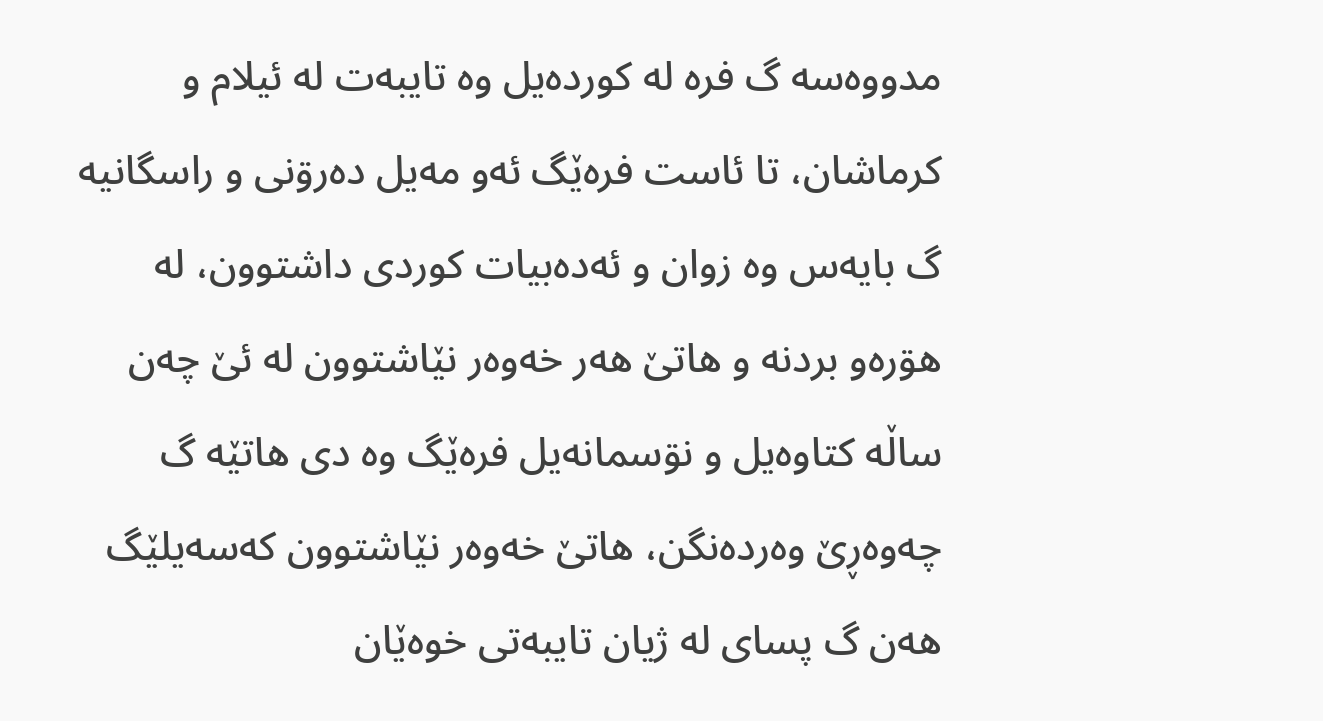مدووەسە گ فرە لە کوردەیل وە تایبەت لە ئیلام و کرماشان، تا ئاست فرەێگ ئەو مەیل دەرۊنی و راسگانیە گ بایەس وە زوان و ئەدەبیات کوردی داشتوون، لە هۊرەو بردنە و هاتێ هەر خەوەر نێاشتوون لە ئێ چەن ساڵە کتاوەیل و نۊسمانەیل فرەێگ وە دی هاتێە گ چەوەڕێ وەردەنگن، هاتێ خەوەر نێاشتوون کەسەیلێگ هەن گ پسای لە ژیان تایبەتی خوەێان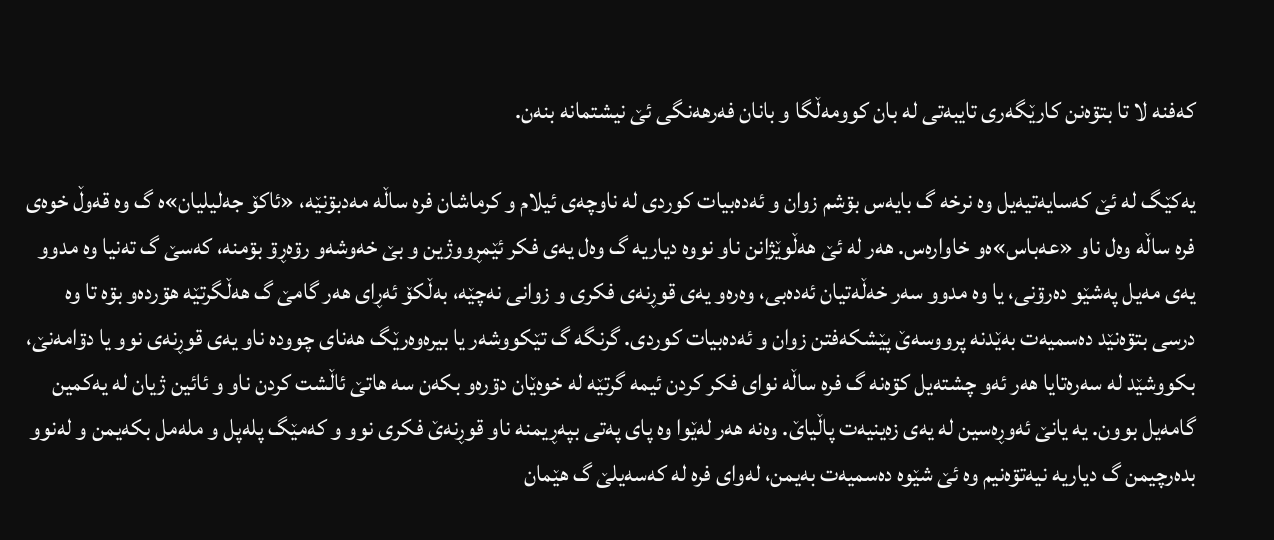کەفنە لا تا بتۊەنن کارێگەری تایبەتی لە بان کوومەڵگا و بانان فەرهەنگی ئێ نیشتمانە بنەن.

یەکێگ لە ئێ کەسایەتیەیل وە نرخە گ بایەس بۊشم زوان و ئەدەبیات کوردی لە ناوچەی ئیلام و کرماشان فرە ساڵە مەدبۊنێە، «ئاکۆ جەلیلیان»ە گ وە قەوڵ خوەی فرە ساڵە وەل ناو «عەباس»ەو خاوارەس. هەر لە ئێ هەڵوێژانن ناو نووە دیاریە گ وەل یەی فکر ئێمڕووژین و بێ خەوشەو رۊەڕۊ بۊمنە، کەسێ گ تەنیا وە مدوو یەی مەیل پەشێو دەرۊنی، یا وە مدوو سەر خەڵەتیان ئەدەبی، وەرەو یەی قوڕنەی فکری و زوانی نەچێە، بەڵکۆ ئەڕای هەر گامێ گ هەڵگرتێە هۊردەو بۊە تا وە درسی بتۊەنێد دەسمیەت بەێدنە پرووسەێ پێشکەفتن زوان و ئەدەبیات کوردی. گرنگە گ تێکووشەر یا بیرەوەرێگ هەنای چوودە ناو یەی قوڕنەی نوو یا دۊامەنێ، بکووشێد لە سەرەتایا هەر ئەو چشتەیل کۊەنە گ فرە ساڵە نوای فکر کردن ئیمە گرتێە لە خوەێان دۊرەو بکەن سە هاتێ ئاڵشت کردن ناو و ئائین ژیان لە یەکمین گامەیل بوون. یە یانێ ئەوڕەسین لە یەی زەینیەت پاڵیاێ. وەنە هەر لەێوا وە پای پەتی بپەڕیمنە ناو قوڕنەێ فکری نوو و کەمێگ پلەپل و ملەمل بکەیمن و لەنوو بدەرچیمن گ دیاریە نیەتۊەنیم وە ئێ شێوە دەسمیەت بەیمن، لەوای فرە لە کەسەیلێ گ هێمان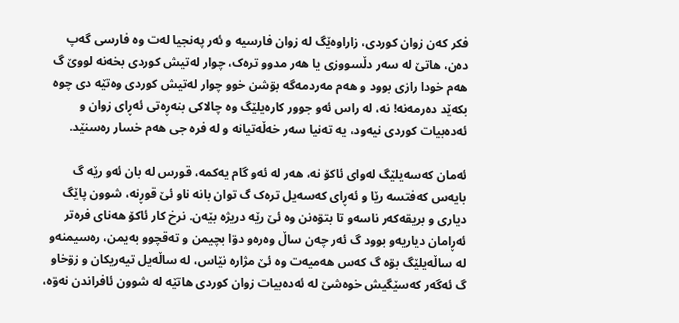فکر کەن زوان کوردی، زاراوەێگ لە زوان فارسیە و ئەر پەنجیا لەت وە فارسی گەپ دەن، هاتێ لە سەر دڵسووزی یا هەر مدوو ترەک، چوار لەتیش کوردی بخەنە لووێ گ هەم خودا رازی بوود و هەم مەردمەگە بۊشن خوو چوار لەتیش کوردی وەتێە دی چوە بکەێد دەرمەنە! نە، لە راس ئەو جوور کارەیلێگ وە چالاکی بنەڕەتی ئەڕای زوان و ئەدەبیات کوردی نیەود، یە تەنیا سەر خەڵەتیانە و لە فرە جی هەم خسار رەسنێد.

ئەمان کەسەیلێگ لەوای ئاکۆ نە، هەر لە ئەو گام یەکمە، قورس لە بان ئەو رێە گ بایەس کەفتسە رێا و ئەڕای کەسەیل ترەک گ توان بانە ناو ئێ قوڕنە، شوون پاێگ دیاری و بریقەکەر ناسەو تا بتۊەنن وە ئێ رێە دریژە بێەن. نرخ کار ئاکۆ هەنای فرەتر ئەڕامان دیاریەو بوود گ ئەر چەن ساڵ وەرەو دۊا بچیمن و تەقچوو بەیمن، رەسیمنەو لە ساڵەیلێگ بۊە گ کەس هەمیەت وە ئێ مژارە نێاس، لە ساڵەیل تیەریکان و زۊخاو گ ئەگەر کەسێگیش خوەشێ لە ئەدەبیات زوان کوردی هاتێە لە شوون ئافراندن نەۊە،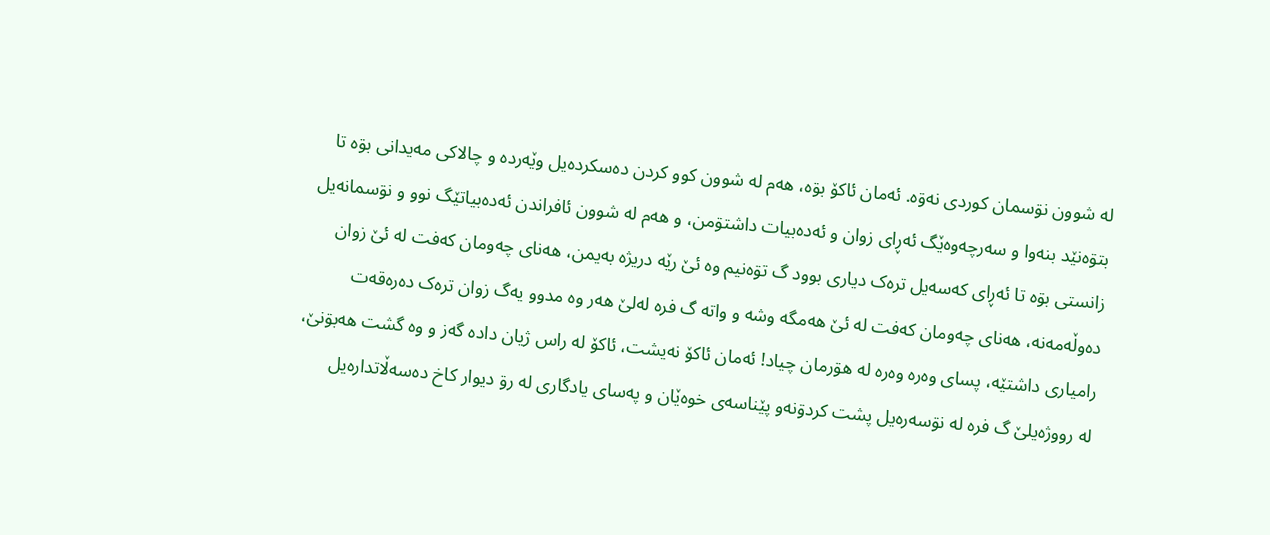لە شوون نۊسمان کوردی نەۊە. ئەمان ئاکۆ بۊە، هەم لە شوون کوو کردن دەسکردەیل وێەردە و چالاکی مەیدانی بۊە تا بتۊەنێد بنەوا و سەرچەوەێگ ئەڕای زوان و ئەدەبیات داشتۊمن، و هەم لە شوون ئافراندن ئەدەبیاتێگ نوو و نۊسمانەیل زانستی بۊە تا ئەڕای کەسەیل ترەک دیاری بوود گ تۊەنیم وە ئێ رێە دریژە بەیمن، هەنای چەومان کەفت لە ئێ زوان دەوڵەمەنە، هەنای چەومان کەفت لە ئێ هەمگە وشە و واتە گ فرە لەلێ هەر وە مدوو یەگ زوان ترەک دەرەقەت رامیاری داشتێە، پسای وەرە وەرە لە هۊرمان چیاد! ئەمان ئاکۆ نەیشت، ئاکۆ لە راس ژیان دادە گەز و وە گشت هەبۊنێ، لە رووژەیلێ گ فرە لە نۊسەرەیل پشت کردۊنەو پێناسەی خوەێان و پەسای یادگاری لە رۊ دیوار کاخ دەسەڵاتدارەیل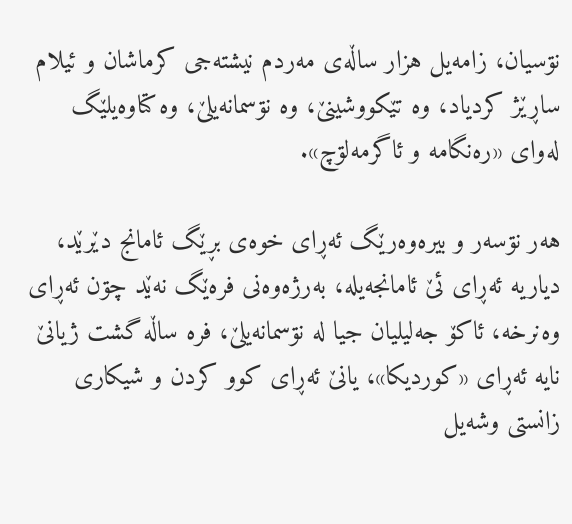نۊسیان، زامەیل هزار ساڵەی مەردم نیشتەجی کرماشان و ئیلام ساڕێژ کردیاد، وە تێکووشینێ، وە نۊسمانەیلێ، وە کتاوەیلێگ لەوای «رەنگامە و ئاگرمەلۊچ».

هەر نۊسەر و بیرەوەرێگ ئەڕای خوەی بڕێگ ئامانج دێرێد، دیاریە ئەڕای ئێ ئامانجەیلە، بەرژەوەنی فرەێگ نەێد چۊن ئەڕای وەنرخە، ئاکۆ جەلیلیان جیا لە نۊسمانەیلێ، فرە ساڵە گشت ژیانێ نایە ئەڕای «کوردیکا»، یانێ ئەڕای کوو کردن و شیکاری زانستی وشەیل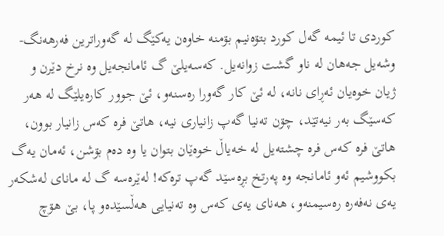کوردی تا ئیمە گەل کورد بتۊەنیم بۊمنە خاوەن یەکێگ لە گەوراترین فەرهەنگ-وشەیل جەهان لە ناو گشت زوانەیل. کەسەیلێ گ ئامانجەیل وە نرخ دێرن و ژیان خوەیان ئەڕای نانە، لە ئێ کار گەورا رەسنەو، ئێ جوور کارەیلێگ لە هەر کەسێگ بەر نیەتێد، چۊن تەنیا گەپ زانیاری نیە، هاتێ فرە کەس زانیار بوون، هاتێ فرە کەس فرە چشتەیل لە خەیاڵ خوەێان بتوان یا وە دەم بۊشن، ئەمان یەگ بکووشیم ئەو ئامانجە وە پەرتخ بڕەسێد گەپ ترەکە! لەێرەسە گ لە مانای لەشکەر یەی نەفەرە رەسیمنەو، هەنای یەی کەس وە تەنیایی هەڵسێدەو پا، بێ هۊچ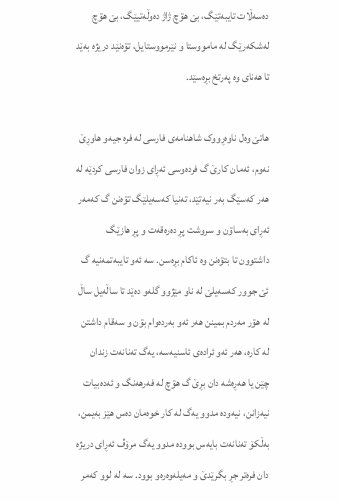دەسەڵات تایبەتێگ، بێ هۊچ ژاژ دەوڵەتیێگ، بێ هۊچ لەشکەرێگ لە مامووستا و نێرمووستایل، تۊەنێد دریژە بەێد تا هەنای وە پەرتخ بڕەسێد.

هاتێ وەل ناوەڕووک شاهنامەی فارسی لە فرە جیەو هاوڕێ نەوم، ئەمان کارێ گ فردەوسی ئەڕای زوان فارسی کردێە لە هەر کەسێگ بەر نیەتێد، تەنیا کەسەیلێگ تۊەنن گ کەمەر ئەڕای بەساۊن و سروشت پڕ دەرەقەت و پڕ هازێگ داشتوون تا بتۊەنن وە ئاکام بڕەسن. سە ئەو تایبەتمەنیە گ ئێ جوور کەسەیلێ لە ناو مێژوو گلەو دەێد تا ساڵەیل ساڵ لە هۊر مەردم بمینن هەر ئەو بەردەوام بۊن و سەقام داشتن لە کارە، هەر ئەو ئرادەی ئاسنیەسە، یەگ تەنانەت زندان چێن یا هەڕەشە دان بڕێ گ هۊچ لە فەرهەنگ و ئەدەبیات نیەزانن، نیەودە مدوو یەگ لە کار خوەمان دەس هێز بەیمن، بەڵکۆ تەنانەت بایەس بوودە مدوو یەگ مرۆڤ ئەڕای دریژە دان فرەتر جڕ بگرێدێ و مەیلەوەرەو بوود. سە لە لوو کەمر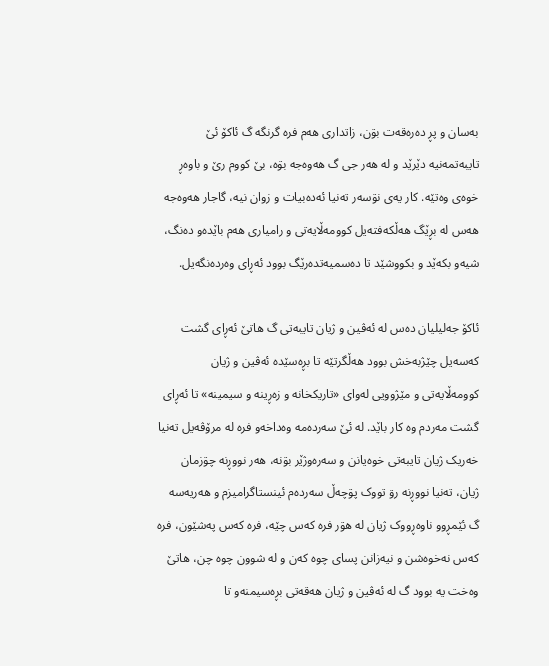بەسان و پڕ دەرەقەت بۊن، زاتداری هەم فرە گرنگە گ ئاکۆ ئێ تایبەتمەنیە دێرێد و لە هەر جی گ هەوەجە بۊە، بێ کووم رێ و باوەڕ خوەی وەتێە. کار یەی نۊسەر تەنیا ئەدەبیات و زوان نیە، گاجار هەوەجە هەس لە بڕێگ هەڵکەفتەیل کوومەڵایەتی و رامیاری هەم باێدەو دەنگ، شیەو بکەێد و بکووشێد تا دەسمیەتدەرێگ بوود ئەڕای وەردەنگەیل.

ئاکۆ جەلیلیان دەس لە ئەڤین و ژیان تایبەتی گ هاتێ ئەڕای گشت کەسەیل چێژبەخش بوود هەڵگرتێە تا بڕەسێدە ئەڤین و ژیان کوومەڵایەتی و مێژوویی لەوای «تاریکخانە و زەڕینە و سیمینە» تا ئەڕای گشت مەردم وە کار باێد. لە ئێ سەردەمە وەداخەو فرە لە مرۆڤەیل تەنیا خەریک ژیان تایبەتی خوەیانن و سەرەوژێر بۊنە، هەر نووڕنە چۊزمان ژیان، تەنیا نووڕنە رۊ تووک پۊچەڵ سەردەم ئینستاگرامیزم و هەریەسە گ ئێمڕوو ناوەڕووک ژیان لە هۊر فرە کەس چێە، فرە کەس پەشێون، فرە کەس نەخوەشن و نیەزانن پسای چوە کەن و لە شوون چوە چن، هاتێ وەخت یە بوود گ لە ئەڤین و ژیان هەقەتی بڕەسیمنەو تا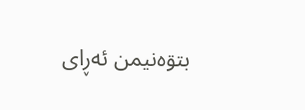بتۊەنیمن ئەڕای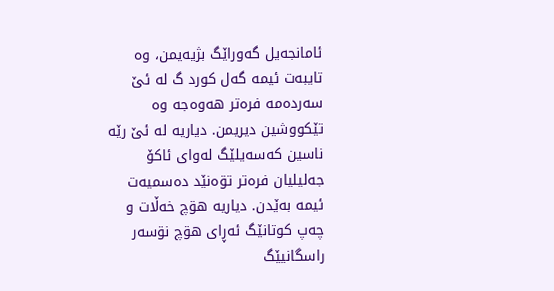ئامانجەیل گەوراێگ بژیەیمن، وە تایبەت ئیمە گەل کورد گ لە ئێ سەردەمە فرەتر هەوەجە وە تێکووشین دیریمن. دیاریە لە ئێ رێە ناسین کەسەیلێگ لەوای ئاکۆ جەلیلیان فرەتر تۊەنێد دەسمیەت ئیمە بەێدن. دیاریە هۊچ خەڵات و چەپ کوتانێگ ئەڕای هۊچ نۊسەر راسگانیێگ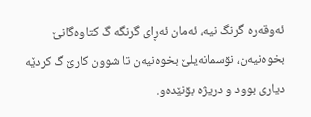ئەوقەرە گرنگ نیە، ئەمان ئەڕای گرنگە گ کتاوەگانێ بخوەنیەن، نۊسمانەیلێ بخوەنیەن تا شوون کارێ گ کردێە دیاری بوود و دریژە بۊنێدەو.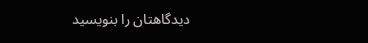دیدگاهتان را بنویسید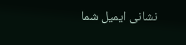نشانی ایمیل شما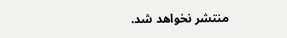منتشر نخواهد شد.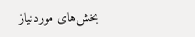بخش‌های موردنیاز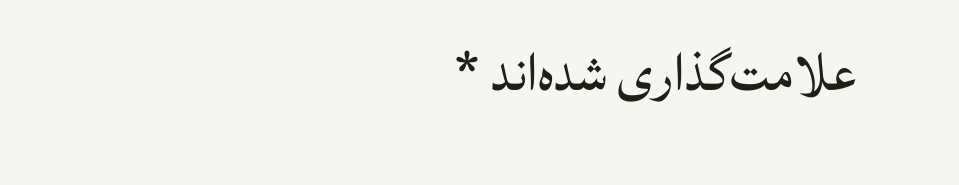علامت‌گذاری شده‌اند *